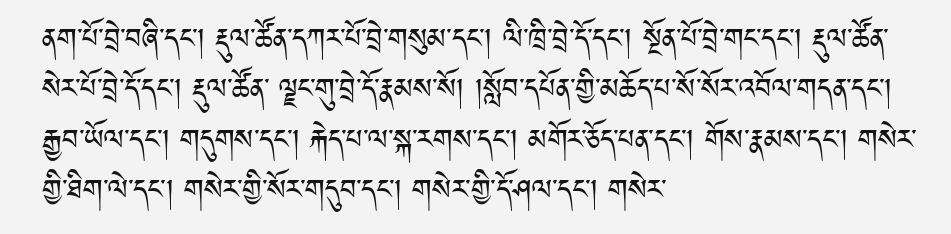ནག་པོ་བྲེ་བཞི་དང་། རྡུལ་ཚོན་དཀར་པོ་བྲེ་གསུམ་དང་། ལི་ཁྲི་བྲེ་དོ་དང་། སྔོན་པོ་བྲེ་གང་དང་། རྡུལ་ཚོན་སེར་པོ་བྲེ་དོ་དང་། རྡུལ་ཚོན་ ལྗང་གུ་བྲེ་དོ་རྣམས་སོ། །སློབ་དཔོན་གྱི་མཆོད་པ་སོ་སོར་འབོལ་གདན་དང་། རྒྱབ་ཡོལ་དང་། གདུགས་དང་། རྐེད་པ་ལ་སྐ་རགས་དང་། མགོར་ཅོད་པན་དང་། གོས་རྣམས་དང་། གསེར་གྱི་ཐིག་ལེ་དང་། གསེར་གྱི་སོར་གདུབ་དང་། གསེར་གྱི་དོ་ཤལ་དང་། གསེར་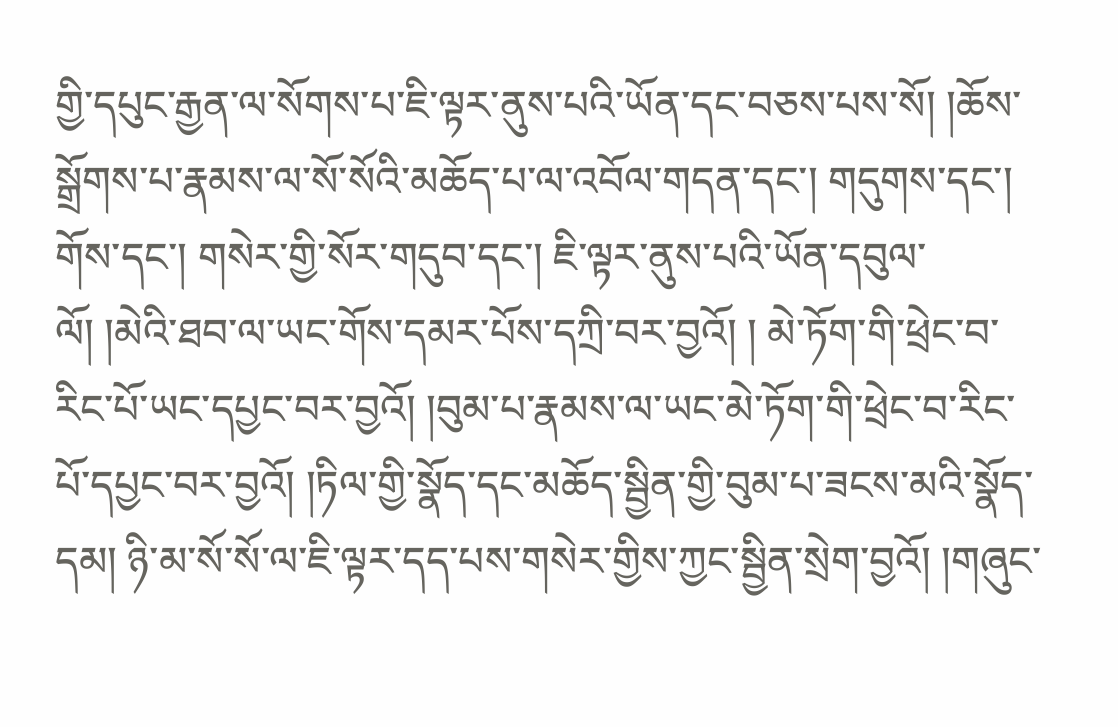གྱི་དཔུང་རྒྱན་ལ་སོགས་པ་ཇི་ལྟར་ནུས་པའི་ཡོན་དང་བཅས་པས་སོ། །ཆོས་སྒྲོགས་པ་རྣམས་ལ་སོ་སོའི་མཆོད་པ་ལ་འབོལ་གདན་དང་། གདུགས་དང་། གོས་དང་། གསེར་གྱི་སོར་གདུབ་དང་། ཇི་ལྟར་ནུས་པའི་ཡོན་དབུལ་ལོ། །མེའི་ཐབ་ལ་ཡང་གོས་དམར་པོས་དཀྲི་བར་བྱའོ། ། མེ་ཏོག་གི་ཕྲེང་བ་རིང་པོ་ཡང་དཔྱང་བར་བྱའོ། །བུམ་པ་རྣམས་ལ་ཡང་མེ་ཏོག་གི་ཕྲེང་བ་རིང་པོ་དཔྱང་བར་བྱའོ། །ཏིལ་གྱི་སྣོད་དང་མཆོད་སྦྱིན་གྱི་བུམ་པ་ཟངས་མའི་སྣོད་དམ། ཉི་མ་སོ་སོ་ལ་ཇི་ལྟར་དད་པས་གསེར་གྱིས་ཀྱང་སྦྱིན་སྲེག་བྱའོ། །གཞུང་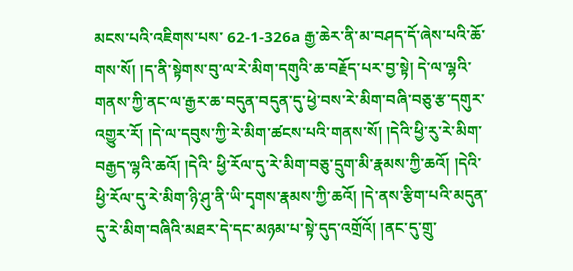མངས་པའི་འཇིགས་པས་ 62-1-326a རྒྱ་ཆེར་ནི་མ་བཤད་དོ་ཞེས་པའི་ཆོ་གས་སོ། །ད་ནི་སྟེགས་བུ་ལ་རེ་མིག་དགུའི་ཆ་བརྗོད་པར་བྱ་སྟེ། དེ་ལ་ལྷའི་གནས་ཀྱི་ནང་ལ་རྒྱར་ཆ་བདུན་བདུན་དུ་ཕྱེ་བས་རེ་མིག་བཞི་བཅུ་རྩ་དགུར་འགྱུར་རོ། །དེ་ལ་དབུས་ཀྱི་རེ་མིག་ཚངས་པའི་གནས་སོ། །དེའི་ཕྱི་རུ་རེ་མིག་བརྒྱད་ལྷའི་ཆའོ། །དེའི་ ཕྱི་རོལ་དུ་རེ་མིག་བཅུ་དྲུག་མི་རྣམས་ཀྱི་ཆའོ། །དེའི་ཕྱི་རོལ་དུ་རེ་མིག་ཉི་ཤུ་ནི་ཡི་དྭགས་རྣམས་ཀྱི་ཆའོ། །དེ་ནས་རྩིག་པའི་མདུན་དུ་རེ་མིག་བཞིའི་མཐར་དེ་དང་མཉམ་པ་སྟེ་དུད་འགྲོའོ། །ནང་དུ་གྲུ་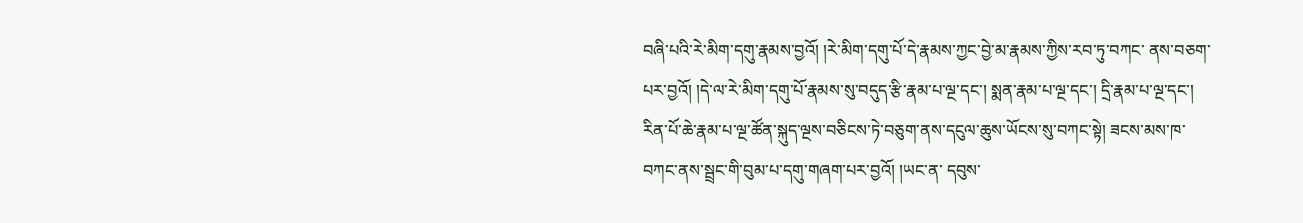བཞི་པའི་རེ་མིག་དགུ་རྣམས་བྱའོ། །རེ་མིག་དགུ་པོ་དེ་རྣམས་ཀྱང་བྱེ་མ་རྣམས་ཀྱིས་རབ་ཏུ་བཀང་ ནས་བཅག་པར་བྱའོ། །དེ་ལ་རེ་མིག་དགུ་པོ་རྣམས་སུ་བདུད་རྩི་རྣམ་པ་ལྔ་དང་། སྨན་རྣམ་པ་ལྔ་དང་། དྲི་རྣམ་པ་ལྔ་དང་། རིན་པོ་ཆེ་རྣམ་པ་ལྔ་ཚོན་སྐུད་ལྔས་བཅིངས་ཏེ་བཅུག་ནས་དངུལ་ཆུས་ཡོངས་སུ་བཀང་སྟེ། ཟངས་མས་ཁ་བཀང་ནས་སྦྲང་གི་བུམ་པ་དགུ་གཞག་པར་བྱའོ། །ཡང་ན་ དབུས་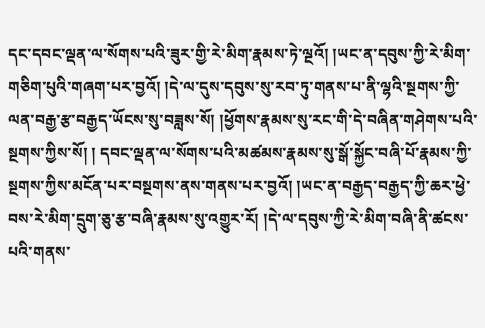དང་དབང་ལྡན་ལ་སོགས་པའི་ཟུར་གྱི་རེ་མིག་རྣམས་ཏེ་ལྔའོ། །ཡང་ན་དབུས་ཀྱི་རེ་མིག་གཅིག་པུའི་གཞག་པར་བྱའོ། །དེ་ལ་དུས་དབུས་སུ་རབ་ཏུ་གནས་པ་ནི་ལྷའི་སྔགས་ཀྱི་ལན་བརྒྱ་རྩ་བརྒྱད་ཡོངས་སུ་བཟླས་སོ། །ཕྱོགས་རྣམས་སུ་རང་གི་དེ་བཞིན་གཤེགས་པའི་སྔགས་ཀྱིས་སོ། ། དབང་ལྡན་ལ་སོགས་པའི་མཚམས་རྣམས་སུ་སྒོ་སྐྱོང་བཞི་པོ་རྣམས་ཀྱི་སྔགས་ཀྱིས་མངོན་པར་བསྔགས་ནས་གནས་པར་བྱའོ། །ཡང་ན་བརྒྱད་བརྒྱད་ཀྱི་ཆར་ཕྱེ་བས་རེ་མིག་དྲུག་ཅུ་རྩ་བཞི་རྣམས་སུ་འགྱུར་རོ། །དེ་ལ་དབུས་ཀྱི་རེ་མིག་བཞི་ནི་ཚངས་པའི་གནས་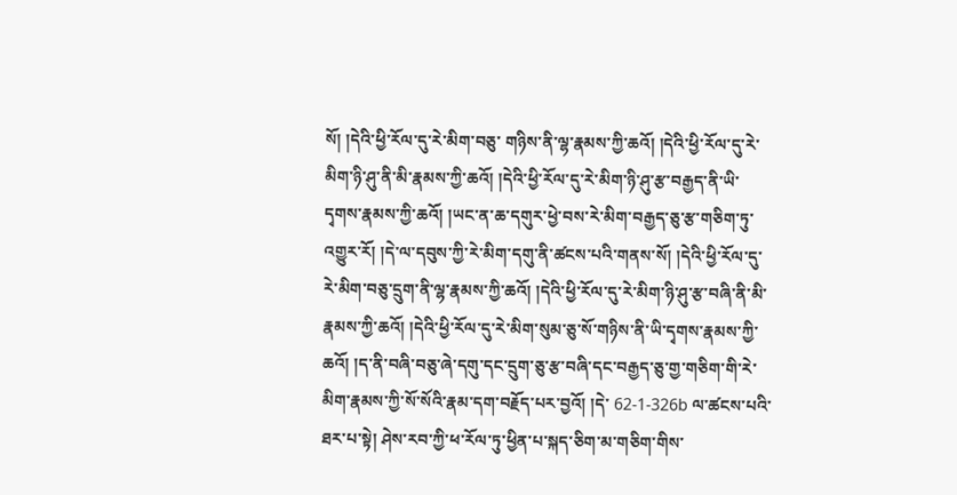སོ། །དེའི་ཕྱི་རོལ་དུ་རེ་མིག་བཅུ་ གཉིས་ནི་ལྷ་རྣམས་ཀྱི་ཆའོ། །དེའི་ཕྱི་རོལ་དུ་རེ་མིག་ཉི་ཤུ་ནི་མི་རྣམས་ཀྱི་ཆའོ། །དེའི་ཕྱི་རོལ་དུ་རེ་མིག་ཉི་ཤུ་རྩ་བརྒྱད་ནི་ཡི་དྭགས་རྣམས་ཀྱི་ཆའོ། །ཡང་ན་ཆ་དགུར་ཕྱེ་བས་རེ་མིག་བརྒྱད་ཅུ་རྩ་གཅིག་ཏུ་འགྱུར་རོ། །དེ་ལ་དབུས་ཀྱི་རེ་མིག་དགུ་ནི་ཚངས་པའི་གནས་སོ། །དེའི་ཕྱི་རོལ་དུ་ རེ་མིག་བཅུ་དྲུག་ནི་ལྷ་རྣམས་ཀྱི་ཆའོ། །དེའི་ཕྱི་རོལ་དུ་རེ་མིག་ཉི་ཤུ་རྩ་བཞི་ནི་མི་རྣམས་ཀྱི་ཆའོ། །དེའི་ཕྱི་རོལ་དུ་རེ་མིག་སུམ་ཅུ་སོ་གཉིས་ནི་ཡི་དྭགས་རྣམས་ཀྱི་ཆའོ། །ད་ནི་བཞི་བཅུ་ཞེ་དགུ་དང་དྲུག་ཅུ་རྩ་བཞི་དང་བརྒྱད་ཅུ་གྱ་གཅིག་གི་རེ་མིག་རྣམས་ཀྱི་སོ་སོའི་རྣམ་དག་བརྗོད་པར་བྱའོ། །དེ་ 62-1-326b ལ་ཚངས་པའི་ཐར་པ་སྟེ། ཤེས་རབ་ཀྱི་ཕ་རོལ་ཏུ་ཕྱིན་པ་སྐད་ཅིག་མ་གཅིག་གིས་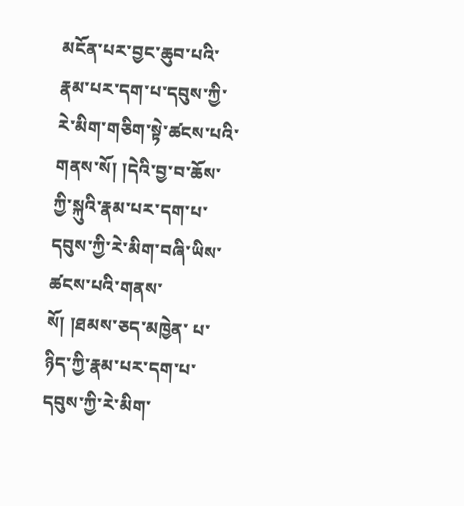མངོན་པར་བྱང་ཆུབ་པའི་རྣམ་པར་དག་པ་དབུས་ཀྱི་རེ་མིག་གཅིག་སྟེ་ཚངས་པའི་གནས་སོ། །དེའི་བྱ་བ་ཆོས་ཀྱི་སྐུའི་རྣམ་པར་དག་པ་དབུས་ཀྱི་རེ་མིག་བཞི་ཡིས་ཚངས་པའི་གནས་སོ། །ཐམས་ཅད་མཁྱེན་ པ་ཉིད་ཀྱི་རྣམ་པར་དག་པ་དབུས་ཀྱི་རེ་མིག་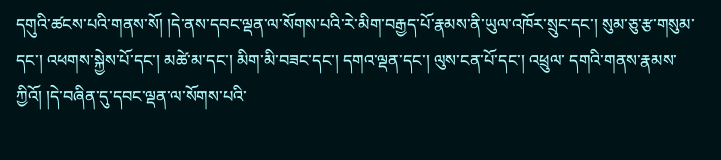དགུའི་ཚངས་པའི་གནས་སོ། །དེ་ནས་དབང་ལྡན་ལ་སོགས་པའི་རེ་མིག་བརྒྱད་པོ་རྣམས་ནི་ཡུལ་འཁོར་སྲུང་དང་། སུམ་ཅུ་རྩ་གསུམ་དང་། འཕགས་སྐྱེས་པོ་དང་། མཚེ་མ་དང་། མིག་མི་བཟང་དང་། དགའ་ལྡན་དང་། ལུས་ངན་པོ་དང་། འཕྲུལ་ དགའི་གནས་རྣམས་ཀྱིའོ། །དེ་བཞིན་དུ་དབང་ལྡན་ལ་སོགས་པའི་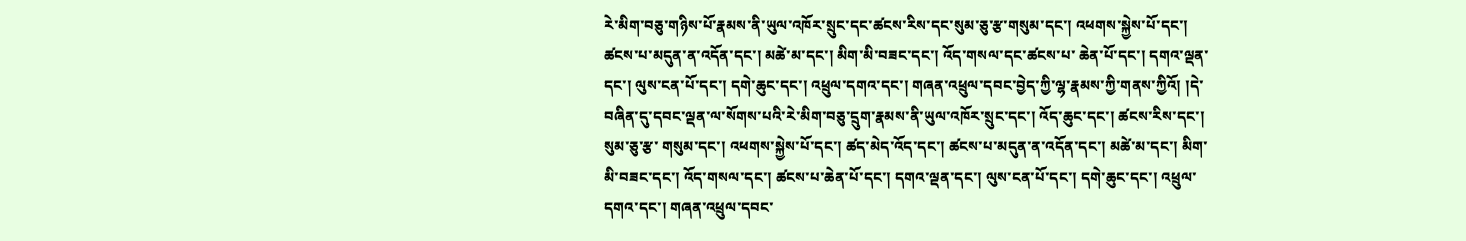རེ་མིག་བཅུ་གཉིས་པོ་རྣམས་ནི་ཡུལ་འཁོར་སྲུང་དང་ཚངས་རིས་དང་སུམ་ཅུ་རྩ་གསུམ་དང་། འཕགས་སྐྱེས་པོ་དང་། ཚངས་པ་མདུན་ན་འདོན་དང་། མཚེ་མ་དང་། མིག་མི་བཟང་དང་། འོད་གསལ་དང་ཚངས་པ་ ཆེན་པོ་དང་། དགའ་ལྡན་དང་། ལུས་ངན་པོ་དང་། དགེ་ཆུང་དང་། འཕྲུལ་དགའ་དང་། གཞན་འཕྲུལ་དབང་བྱེད་ཀྱི་ལྷ་རྣམས་ཀྱི་གནས་ཀྱིའོ། །དེ་བཞིན་དུ་དབང་ལྡན་ལ་སོགས་པའི་རེ་མིག་བཅུ་དྲུག་རྣམས་ནི་ཡུལ་འཁོར་སྲུང་དང་། འོད་ཆུང་དང་། ཚངས་རིས་དང་། སུམ་ཅུ་རྩ་ གསུམ་དང་། འཕགས་སྐྱེས་པོ་དང་། ཚད་མེད་འོད་དང་། ཚངས་པ་མདུན་ན་འདོན་དང་། མཚེ་མ་དང་། མིག་མི་བཟང་དང་། འོད་གསལ་དང་། ཚངས་པ་ཆེན་པོ་དང་། དགའ་ལྡན་དང་། ལུས་ངན་པོ་དང་། དགེ་ཆུང་དང་། འཕྲུལ་དགའ་དང་། གཞན་འཕྲུལ་དབང་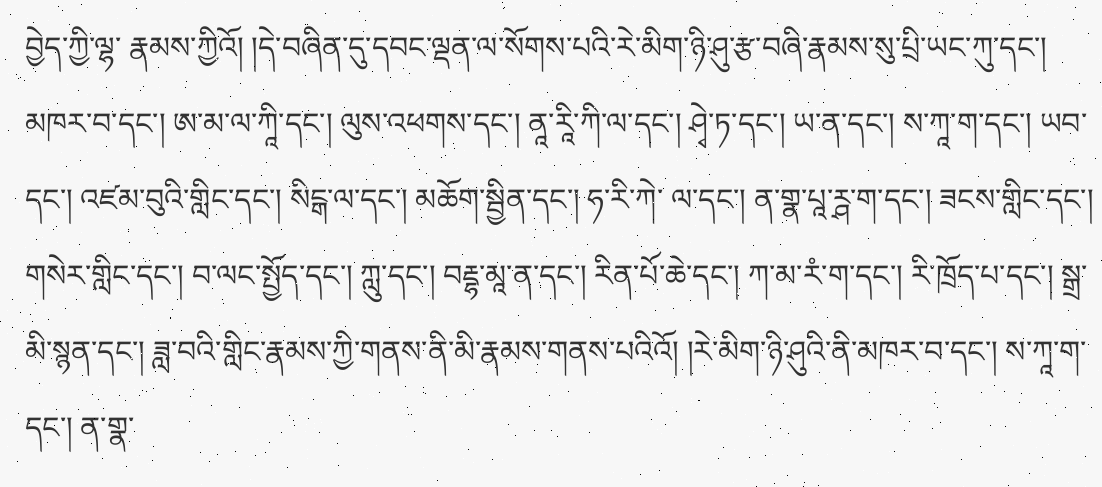བྱེད་ཀྱི་ལྷ་ རྣམས་ཀྱིའོ། །དེ་བཞིན་དུ་དབང་ལྡན་ལ་སོགས་པའི་རེ་མིག་ཉི་ཤུ་རྩ་བཞི་རྣམས་སུ་པྲི་ཡང་ཀུ་དང་། མཁར་བ་དང་། ཨ་མ་ལ་ཀཱི་དང་། ལུས་འཕགས་དང་། ནཱ་རཱི་ཀི་ལ་དང་། ཤྭེ་ཏ་དང་། ཡ་ན་དང་། ས་ཀཱ་ག་དང་། ཡབ་དང་། འཛམ་བུའི་གླིང་དང་། སིངྒ་ལ་དང་། མཆོག་སྦྱིན་དང་། ཧ་རི་ཀེ་ ལ་དང་། ན་གྣ་པཱ་ཪྴ་ག་དང་། ཟངས་གླིང་དང་། གསེར་གླིང་དང་། བ་ལང་སྤྱོད་དང་། ཀླུ་དང་། བརྡྷ་མཱ་ན་དང་། རིན་པོ་ཆེ་དང་། ཀ་མ་རཾ་ག་དང་། རི་ཁྲོད་པ་དང་། སྒྲ་མི་སྙན་དང་། ཟླ་བའི་གླིང་རྣམས་ཀྱི་གནས་ནི་མི་རྣམས་གནས་པའིའོ། །རེ་མིག་ཉི་ཤུའི་ནི་མཁར་བ་དང་། ས་ཀཱ་ག་དང་། ན་གྣ་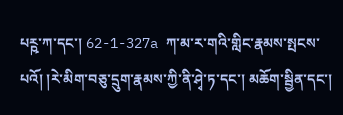པཪྵ་ཀ་དང་། 62-1-327a ཀ་མ་ར་གའི་གླིང་རྣམས་སྤངས་པའོ། །རེ་མིག་བཅུ་དྲུག་རྣམས་ཀྱི་ནི་ཤྭེ་ཏ་དང་། མཆོག་སྦྱིན་དང་།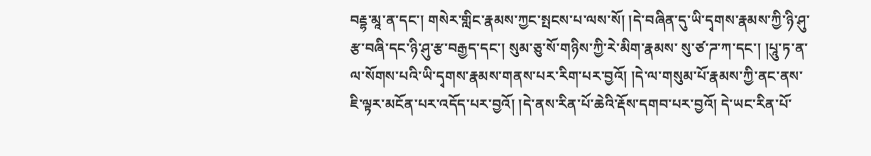བརྡྷ་མཱ་ན་དང་། གསེར་གླིང་རྣམས་ཀྱང་སྤངས་པ་ལས་སོ། །དེ་བཞིན་དུ་ཡི་དྭགས་རྣམས་ཀྱི་ཉི་ཤུ་རྩ་བཞི་དང་ཉི་ཤུ་རྩ་བརྒྱད་དང་། སུམ་ཅུ་སོ་གཉིས་ཀྱི་རེ་མིག་རྣམས་ སུ་ཙ་ཌ་ཀ་དང་། །པཱུ་ཏ་ན་ལ་སོགས་པའི་ཡི་དྭགས་རྣམས་གནས་པར་རིག་པར་བྱའོ། །དེ་ལ་གསུམ་པོ་རྣམས་ཀྱི་ནང་ནས་ཇི་ལྟར་མངོན་པར་འདོད་པར་བྱའོ། །དེ་ནས་རིན་པོ་ཆེའི་རྡོས་དགབ་པར་བྱའོ། དེ་ཡང་རིན་པོ་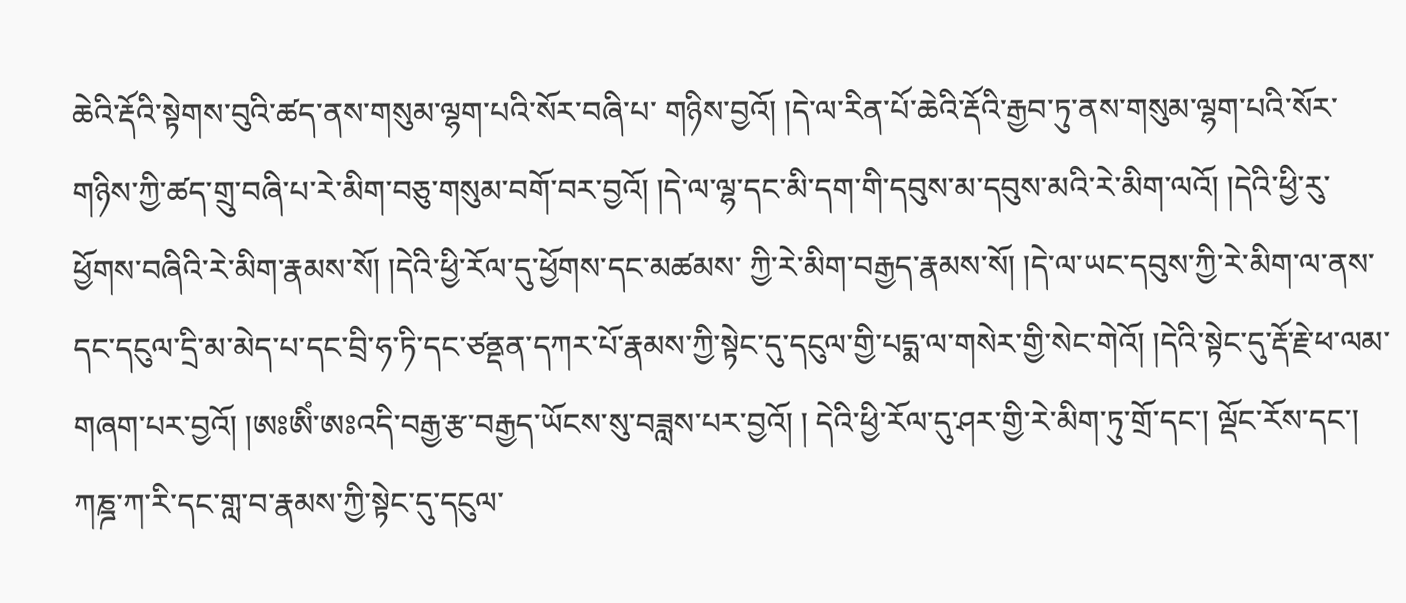ཆེའི་རྡོའི་སྟེགས་བུའི་ཚད་ནས་གསུམ་ལྷག་པའི་སོར་བཞི་པ་ གཉིས་བྱའོ། །དེ་ལ་རིན་པོ་ཆེའི་རྡོའི་རྒྱབ་ཏུ་ནས་གསུམ་ལྷག་པའི་སོར་གཉིས་ཀྱི་ཚད་གྲུ་བཞི་པ་རེ་མིག་བཅུ་གསུམ་བགོ་བར་བྱའོ། །དེ་ལ་ལྷ་དང་མི་དག་གི་དབུས་མ་དབུས་མའི་རེ་མིག་ལའོ། །དེའི་ཕྱི་རུ་ཕྱོགས་བཞིའི་རེ་མིག་རྣམས་སོ། །དེའི་ཕྱི་རོལ་དུ་ཕྱོགས་དང་མཚམས་ ཀྱི་རེ་མིག་བརྒྱད་རྣམས་སོ། །དེ་ལ་ཡང་དབུས་ཀྱི་རེ་མིག་ལ་ནས་དང་དངུལ་དྲི་མ་མེད་པ་དང་བྲི་ཧ་ཏི་དང་ཙནྡན་དཀར་པོ་རྣམས་ཀྱི་སྟེང་དུ་དངུལ་གྱི་པདྨ་ལ་གསེར་གྱི་སེང་གེའོ། །དེའི་སྟེང་དུ་རྡོ་རྗེ་ཕ་ལམ་གཞག་པར་བྱའོ། །ཨཿཨིཾ་ཨཿའདི་བརྒྱ་རྩ་བརྒྱད་ཡོངས་སུ་བཟླས་པར་བྱའོ། ། དེའི་ཕྱི་རོལ་དུ་ཤར་གྱི་རེ་མིག་ཏུ་གྲོ་དང་། ལྡོང་རོས་དང་། ཀཎྜ་ཀ་རི་དང་གླ་བ་རྣམས་ཀྱི་སྟེང་དུ་དངུལ་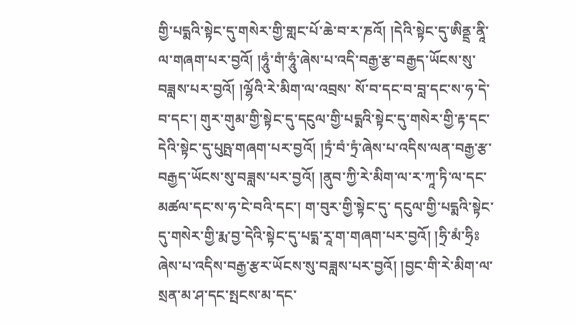གྱི་པདྨའི་སྟེང་དུ་གསེར་གྱི་གླང་པོ་ཆེ་བ་ར་ཎའོ། །དེའི་སྟེང་དུ་ཨིནྡྲ་ནཱི་ལ་གཞག་པར་བྱའོ། །ཧཱུཾ་གཾ་ཧཱུཾ་ཞེས་པ་འདི་བརྒྱ་རྩ་བརྒྱད་ཡོངས་སུ་བཟླས་པར་བྱའོ། །ལྷོའི་རེ་མིག་ལ་འབྲས་ སོ་བ་དང་བ་བླ་དང་ས་ཧ་དེ་བ་དང་། གུར་གུམ་གྱི་སྟེང་དུ་དངུལ་གྱི་པདྨའི་སྟེང་དུ་གསེར་གྱི་རྟ་དང་དེའི་སྟེང་དུ་པུཥྤ་གཞག་པར་བྱའོ། །ཏྲཾ་བཾ་ཏྲཾ་ཞེས་པ་འདིས་ལན་བརྒྱ་རྩ་བརྒྱད་ཡོངས་སུ་བཟླས་པར་བྱའོ། །ནུབ་ཀྱི་རེ་མིག་ལ་ར་ཀཱ་ཏི་ལ་དང་མཚལ་དང་ས་ཧ་ངེ་བའི་དང་། ག་བུར་གྱི་སྟེང་དུ་ དངུལ་གྱི་པདྨའི་སྟེང་དུ་གསེར་གྱི་རྨ་བྱ་དེའི་སྟེང་དུ་པདྨ་རཱ་ག་གཞག་པར་བྱའོ། །ཧྲི་མཾ་ཧྲིཿཞེས་པ་འདིས་བརྒྱ་རྩར་ཡོངས་སུ་བཟླས་པར་བྱའོ། །བྱང་གི་རེ་མིག་ལ་སྲན་མ་ཤ་དང་སྤངས་མ་དང་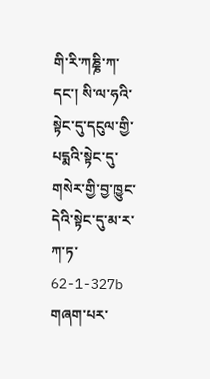གི་རི་ཀཎྞི་ཀ་དང་། སི་ལ་ཧའི་སྟེང་དུ་དངུལ་གྱི་པདྨའི་སྟེང་དུ་གསེར་གྱི་བྱ་ཁྱུང་དེའི་སྟེང་དུ་མ་ར་ཀ་ཏ་ 62-1-327b གཞག་པར་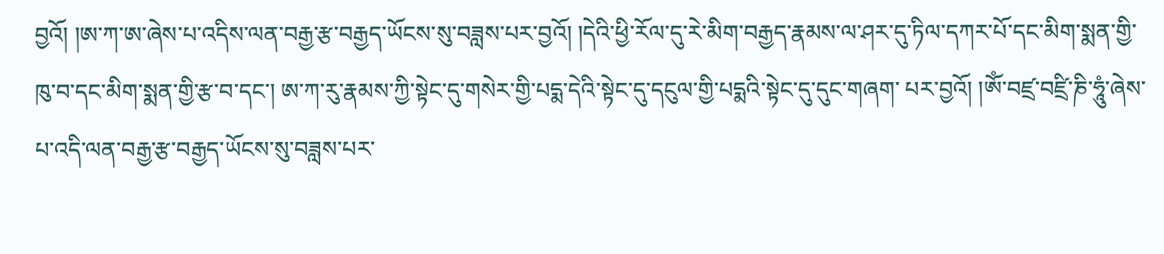བྱའོ། །ཨ་ཀ་ཨ་ཞེས་པ་འདིས་ལན་བརྒྱ་རྩ་བརྒྱད་ཡོངས་སུ་བཟླས་པར་བྱའོ། །དེའི་ཕྱི་རོལ་དུ་རེ་མིག་བརྒྱད་རྣམས་ལ་ཤར་དུ་ཏིལ་དཀར་པོ་དང་མིག་སྨན་གྱི་ཁུ་བ་དང་མིག་སྨན་གྱི་རྩ་བ་དང་། ཨ་ཀ་རུ་རྣམས་ཀྱི་སྟེང་དུ་གསེར་གྱི་པདྨ་དེའི་སྟེང་དུ་དངུལ་གྱི་པདྨའི་སྟེང་དུ་དུང་གཞག་ པར་བྱའོ། །ཨོཾ་བཛྲ་བཛྲི་ཎི་ཧཱུཾ་ཞེས་པ་འདི་ལན་བརྒྱ་རྩ་བརྒྱད་ཡོངས་སུ་བཟླས་པར་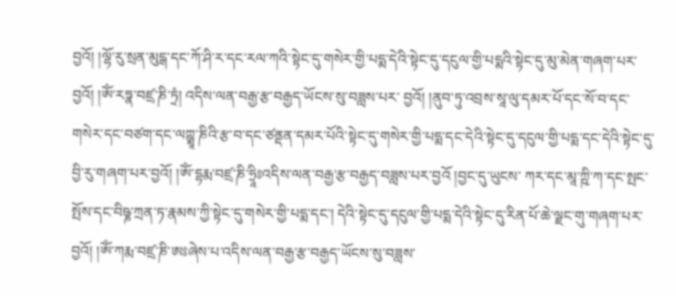བྱའོ། །ལྷོ་རུ་སྲན་མུངྒ་དང་ཀོ་ཤི་ར་དང་རལ་ཀའི་སྟེང་དུ་གསེར་གྱི་པདྨ་དེའི་སྟེང་དུ་དངུལ་གྱི་པདྨའི་སྟེང་དུ་མུ་མེན་གཞག་པར་བྱའོ། །ཨོཾ་རཏྣ་བཛྲ་ཎི་ཏྲཾ། འདིས་ལན་བརྒྱ་རྩ་བརྒྱད་ཡོངས་སུ་བཟླས་པར་ བྱའོ། །ནུབ་ཏུ་འབྲས་སཱ་ལུ་དམར་པོ་དང་སོ་བ་དང་གསེར་དང་བཙག་དང་ལཀྵྨཱ་ཎིའི་རྩ་བ་དང་ཙནྡན་དམར་པོའི་སྟེང་དུ་གསེར་གྱི་པདྨ་དང་དེའི་སྟེང་དུ་དངུལ་གྱི་པདྨ་དང་དེའི་སྟེང་དུ་བྱི་རུ་གཞག་པར་བྱའོ། །ཨོཾ་དྷརྨ་བཛྲ་ཎི་ཧྲཱིཿའདིས་ལན་བརྒྱ་རྩ་བརྒྱད་བཟླས་པར་བྱའོ །བྱང་དུ་ཡུངས་ ཀར་དང་མཱ་ཀྵི་ཀ་དང་སྤང་སྤོས་དང་བིཥྞ་ཀྲན་ཏ་རྣམས་ཀྱི་སྟེང་དུ་གསེར་གྱི་པདྨ་དང་། དེའི་སྟེང་དུ་དངུལ་གྱི་པདྨ་དེའི་སྟེང་དུ་རིན་པོ་ཆེ་ལྗང་གུ་གཞག་པར་བྱའོ། །ཨོཾ་ཀརྨ་བཛྲ་ཎི་ཨཿཞེས་པ་འདིས་ལན་བརྒྱ་རྩ་བརྒྱད་ཡོངས་སུ་བཟླས་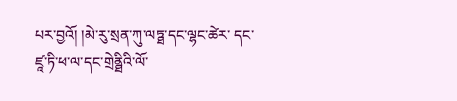པར་བྱའོ། །མེ་རུ་སྲན་ཀུ་ལཏྠ་དང་ལྷང་ཚེར་ དང་ཛཱ་ཏི་ཕ་ལ་དང་གྲེནྠིའི་ལོ་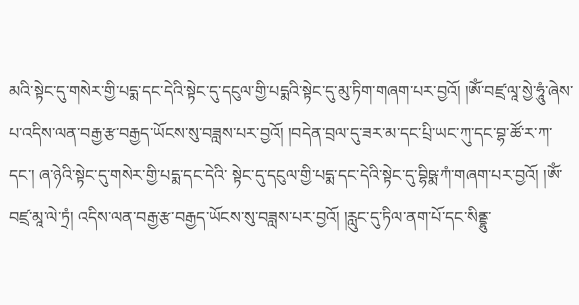མའི་སྟེང་དུ་གསེར་གྱི་པདྨ་དང་དེའི་སྟེང་དུ་དངུལ་གྱི་པདྨའི་སྟེང་དུ་མུ་ཏིག་གཞག་པར་བྱའོ། །ཨོཾ་བཛྲ་ལཱ་སྱེ་ཧཱུཾ་ཞེས་པ་འདིས་ལན་བརྒྱ་རྩ་བརྒྱད་ཡོངས་སུ་བཟླས་པར་བྱའོ། །བདེན་བྲལ་དུ་ཟར་མ་དང་པྲི་ཡང་ཀུ་དང་བྷ་ཚོ་ར་ཀ་དང་། ཞ་ཉེའི་སྟེང་དུ་གསེར་གྱི་པདྨ་དང་དེའི་ སྟེང་དུ་དངུལ་གྱི་པདྨ་དང་དེའི་སྟེང་དུ་བྷིཥྨ་ཀཾ་གཞག་པར་བྱའོ། །ཨོཾ་བཛྲ་མཱ་ལེ་ཏྲཾ། འདིས་ལན་བརྒྱ་རྩ་བརྒྱད་ཡོངས་སུ་བཟླས་པར་བྱའོ། །རླུང་དུ་ཏིལ་ནག་པོ་དང་སིནྡྷུ་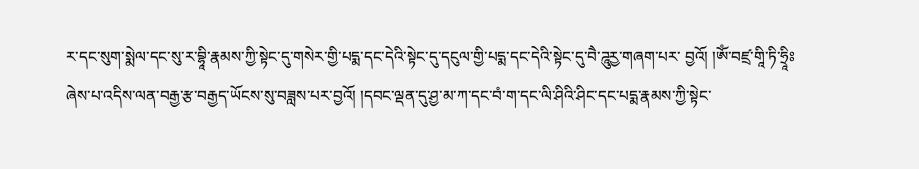ར་དང་སུག་སྨེལ་དང་སུ་ར་བྷཱི་རྣམས་ཀྱི་སྟེང་དུ་གསེར་གྱི་པདྨ་དང་དེའི་སྟེང་དུ་དངུལ་གྱི་པདྨ་དང་དེའི་སྟེང་དུ་བཻ་ཌཱུརྱ་གཞག་པར་ བྱའོ། །ཨོཾ་བཛྲ་གཱི་ཏི་ཧྲཱིཿཞེས་པ་འདིས་ལན་བརྒྱ་རྩ་བརྒྱད་ཡོངས་སུ་བཟླས་པར་བྱའོ། །དབང་ལྡན་དུ་ཤྱ་མ་ཀ་དང་བཾ་ག་དང་ལི་ཤིའི་ཤིང་དང་པདྨ་རྣམས་ཀྱི་སྟེང་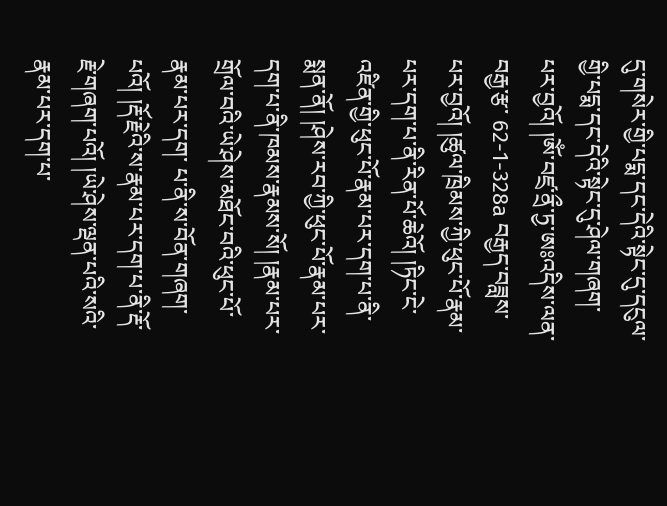དུ་གསེར་གྱི་པདྨ་དང་དེའི་སྟེང་དུ་དངུལ་གྱི་པདྨ་དང་དེའི་སྟེང་དུ་ཤེལ་གཞག་པར་བྱའོ། །ཨོཾ་བཛྲ་ནྲྀ་ཏྱ་ཨཿའདིས་ལན་བརྒྱ་རྩ་ 62-1-328a བརྒྱད་བཟླས་པར་བྱའོ། །ཚུལ་ཁྲིམས་ཀྱི་ཕུང་པོ་རྣམ་པར་དག་པ་ནི་རིན་པོ་ཆེའོ། །ཏིང་ངེ་འཛིན་གྱི་ཕུང་པོ་རྣམ་པར་དག་པ་ནི་སྨན་ནོ། །ཤེས་རབ་ཀྱི་ཕུང་པོ་རྣམ་པར་དག་པ་ནི་ཁམས་རྣམས་སོ། །རྣམ་པར་གྲོལ་བའི་ཡེ་ཤེས་མཐོང་བའི་ཕུང་པོ་རྣམ་པར་དག་ པ་ནི་ས་བོན་གཞག་པའོ། །རྡོ་རྗེའི་ས་རྣམ་པར་དག་པ་ནི་རྡོ་རྗེ་གཞག་པའོ། །ཡེ་ཤེས་ལྡན་པའི་སའི་རྣམ་པར་དག་པ་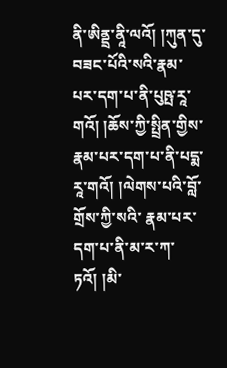ནི་ཨིནྡྲ་ནཱི་ལའོ། །ཀུན་དུ་བཟང་པོའི་སའི་རྣམ་པར་དག་པ་ནི་པུཥྤ་རཱ་གའོ། །ཆོས་ཀྱི་སྤྲིན་གྱིས་རྣམ་པར་དག་པ་ནི་པདྨ་རཱ་གའོ། །ལེགས་པའི་བློ་གྲོས་ཀྱི་སའི་ རྣམ་པར་དག་པ་ནི་མ་ར་ཀ་ཏའོ། །མི་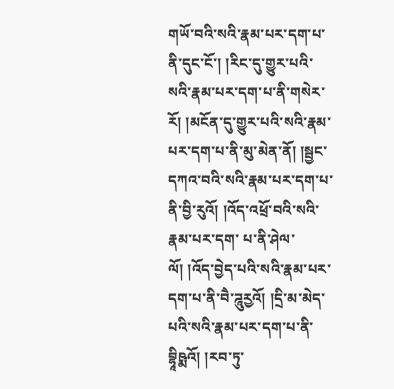གཡོ་བའི་སའི་རྣམ་པར་དག་པ་ནི་དུང་ངོ་། །རིང་དུ་གྱུར་པའི་སའི་རྣམ་པར་དག་པ་ནི་གསེར་རོ། །མངོན་དུ་གྱུར་པའི་སའི་རྣམ་པར་དག་པ་ནི་མུ་མེན་ནོ། །སྦྱང་དཀའ་བའི་སའི་རྣམ་པར་དག་པ་ནི་བྱི་རུའོ། །འོད་འཕྲོ་བའི་སའི་རྣམ་པར་དག་ པ་ནི་ཤེལ་ལོ། །འོད་བྱེད་པའི་སའི་རྣམ་པར་དག་པ་ནི་བཻ་ཌཱུརྱའོ། །དྲི་མ་མེད་པའི་སའི་རྣམ་པར་དག་པ་ནི་བྷཱིཥྨའོ། །རབ་ཏུ་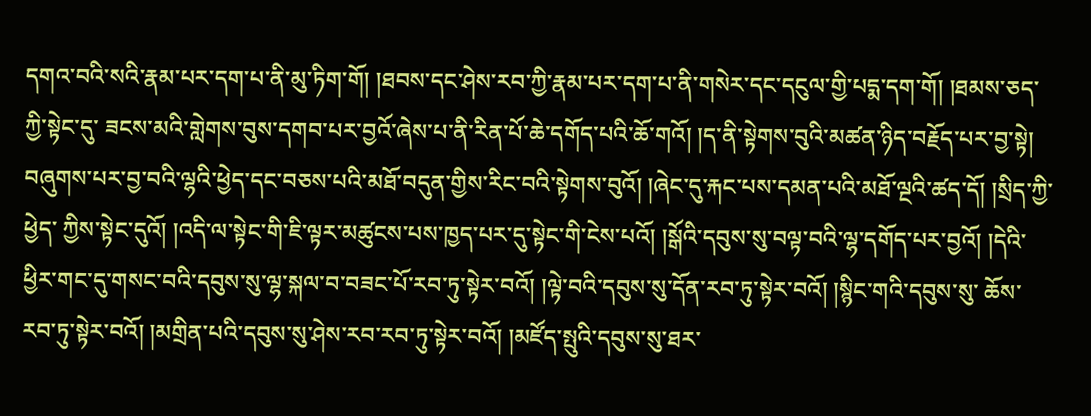དགའ་བའི་སའི་རྣམ་པར་དག་པ་ནི་མུ་ཏིག་གོ། །ཐབས་དང་ཤེས་རབ་ཀྱི་རྣམ་པར་དག་པ་ནི་གསེར་དང་དངུལ་གྱི་པདྨ་དག་གོ། །ཐམས་ཅད་ཀྱི་སྟེང་དུ་ ཟངས་མའི་གླེགས་བུས་དགབ་པར་བྱའོ་ཞེས་པ་ནི་རིན་པོ་ཆེ་དགོད་པའི་ཆོ་གའོ། །ད་ནི་སྟེགས་བུའི་མཚན་ཉིད་བརྗོད་པར་བྱ་སྟེ། བཞུགས་པར་བྱ་བའི་ལྷའི་ཕྱེད་དང་བཅས་པའི་མཐོ་བདུན་གྱིས་རིང་བའི་སྟེགས་བུའོ། །ཞེང་དུ་རྐང་པས་དམན་པའི་མཐོ་ལྔའི་ཚད་དོ། །སྲིད་ཀྱི་ཕྱེད་ ཀྱིས་སྟེང་དུའོ། །འདི་ལ་སྟེང་གི་ཇི་ལྟར་མཚུངས་པས་ཁྱད་པར་དུ་སྟེང་གི་ངེས་པའོ། །སྒོའི་དབུས་སུ་བལྟ་བའི་ལྷ་དགོད་པར་བྱའོ། །དེའི་ཕྱིར་གང་དུ་གསང་བའི་དབུས་སུ་ལྷ་སྐལ་བ་བཟང་པོ་རབ་ཏུ་སྟེར་བའོ། །ལྟེ་བའི་དབུས་སུ་དོན་རབ་ཏུ་སྟེར་བའོ། །སྙིང་གའི་དབུས་སུ་ ཆོས་རབ་ཏུ་སྟེར་བའོ། །མགྲིན་པའི་དབུས་སུ་ཤེས་རབ་རབ་ཏུ་སྟེར་བའོ། །མཛོད་སྤུའི་དབུས་སུ་ཐར་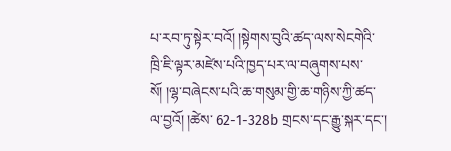པ་རབ་ཏུ་སྟེར་བའོ། །སྟེགས་བུའི་ཚད་ལས་སེངགེའི་ཁྲི་ཇི་ལྟར་མཛེས་པའི་ཁྱད་པར་ལ་བཞུགས་པས་སོ། །ལྷ་བཞེངས་པའི་ཆ་གསུམ་གྱི་ཆ་གཉིས་ཀྱི་ཚད་ལ་བྱའོ། །ཚེས་ 62-1-328b གྲངས་དང་རྒྱུ་སྐར་དང་།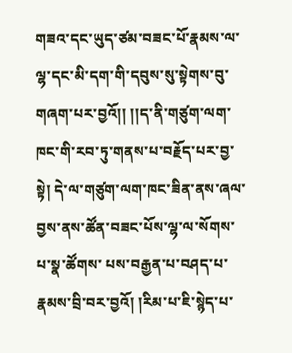གཟའ་དང་ཡུད་ཙམ་བཟང་པོ་རྣམས་ལ་ལྷ་དང་མི་དག་གི་དབུས་སུ་སྟེགས་བུ་གཞག་པར་བྱའོ།། །།ད་ནི་གཙུག་ལག་ཁང་གི་རབ་ཏུ་གནས་པ་བརྗོད་པར་བྱ་སྟེ། དེ་ལ་གཙུག་ལག་ཁང་ཟིན་ནས་ཞལ་བྱས་ནས་ཚོན་བཟང་པོས་ལྷ་ལ་སོགས་པ་སྣ་ཚོགས་ པས་བརྒྱན་པ་བཤད་པ་རྣམས་བྲི་བར་བྱའོ། །རིམ་པ་ཇི་སྙེད་པ་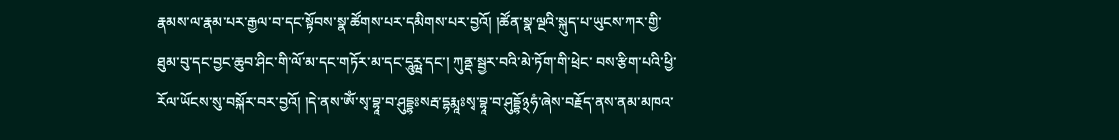རྣམས་ལ་རྣམ་པར་རྒྱལ་བ་དང་སྟོབས་སྣ་ཚོགས་པར་དམིགས་པར་བྱའོ། །ཚོན་སྣ་ལྔའི་སྐུད་པ་ཡུངས་ཀར་གྱི་ཐུམ་བུ་དང་བྱང་ཆུབ་ཤིང་གི་ལོ་མ་དང་གཏོར་མ་དང་དཱུཪྺ་དང་། ཀུནྡ་སྦྱར་བའི་མེ་ཏོག་གི་ཕྲེང་ བས་རྩིག་པའི་ཕྱི་རོལ་ཡོངས་སུ་བསྐོར་བར་བྱའོ། །དེ་ནས་ཨོཾ་སྭ་བྷཱ་བ་ཤུདྡྷཿསརྦ་དྷརྨཱཿསྭ་བྷཱ་བ་ཤུདྡྷོ྅ཧཾ་ཞེས་བརྗོད་ནས་ནམ་མཁའ་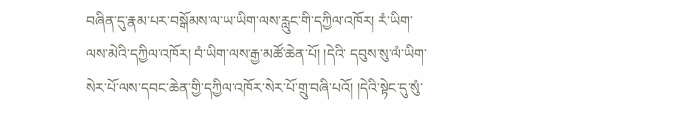བཞིན་དུ་རྣམ་པར་བསྒོམས་ལ་ཡ་ཡིག་ལས་རླུང་གི་དཀྱིལ་འཁོར། རཾ་ཡིག་ལས་མེའི་དཀྱིལ་འཁོར། བཾ་ཡིག་ལས་རྒྱ་མཚོ་ཆེན་པོ། །དེའི་ དབུས་སུ་ལཾ་ཡིག་སེར་པོ་ལས་དབང་ཆེན་གྱི་དཀྱིལ་འཁོར་སེར་པོ་གྲུ་བཞི་པའོ། །དེའི་སྟེང་དུ་སུཾ་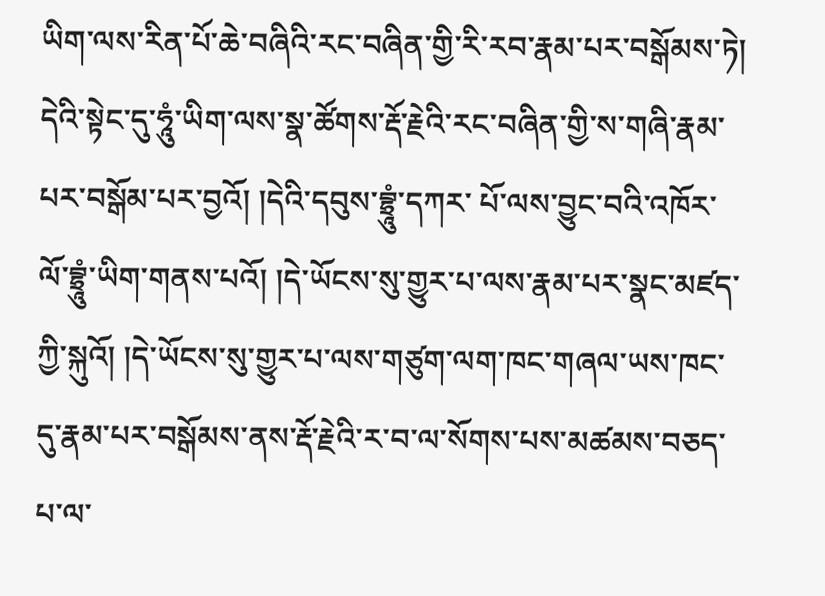ཡིག་ལས་རིན་པོ་ཆེ་བཞིའི་རང་བཞིན་གྱི་རི་རབ་རྣམ་པར་བསྒོམས་ཏེ། དེའི་སྟེང་དུ་ཧཱུཾ་ཡིག་ལས་སྣ་ཚོགས་རྡོ་རྗེའི་རང་བཞིན་གྱི་ས་གཞི་རྣམ་པར་བསྒོམ་པར་བྱའོ། །དེའི་དབུས་བྷྲཱུཾ་དཀར་ པོ་ལས་བྱུང་བའི་འཁོར་ལོ་བྷྲཱུཾ་ཡིག་གནས་པའོ། །དེ་ཡོངས་སུ་གྱུར་པ་ལས་རྣམ་པར་སྣང་མཛད་ཀྱི་སྐུའོ། །དེ་ཡོངས་སུ་གྱུར་པ་ལས་གཙུག་ལག་ཁང་གཞལ་ཡས་ཁང་དུ་རྣམ་པར་བསྒོམས་ནས་རྡོ་རྗེའི་ར་བ་ལ་སོགས་པས་མཚམས་བཅད་པ་ལ་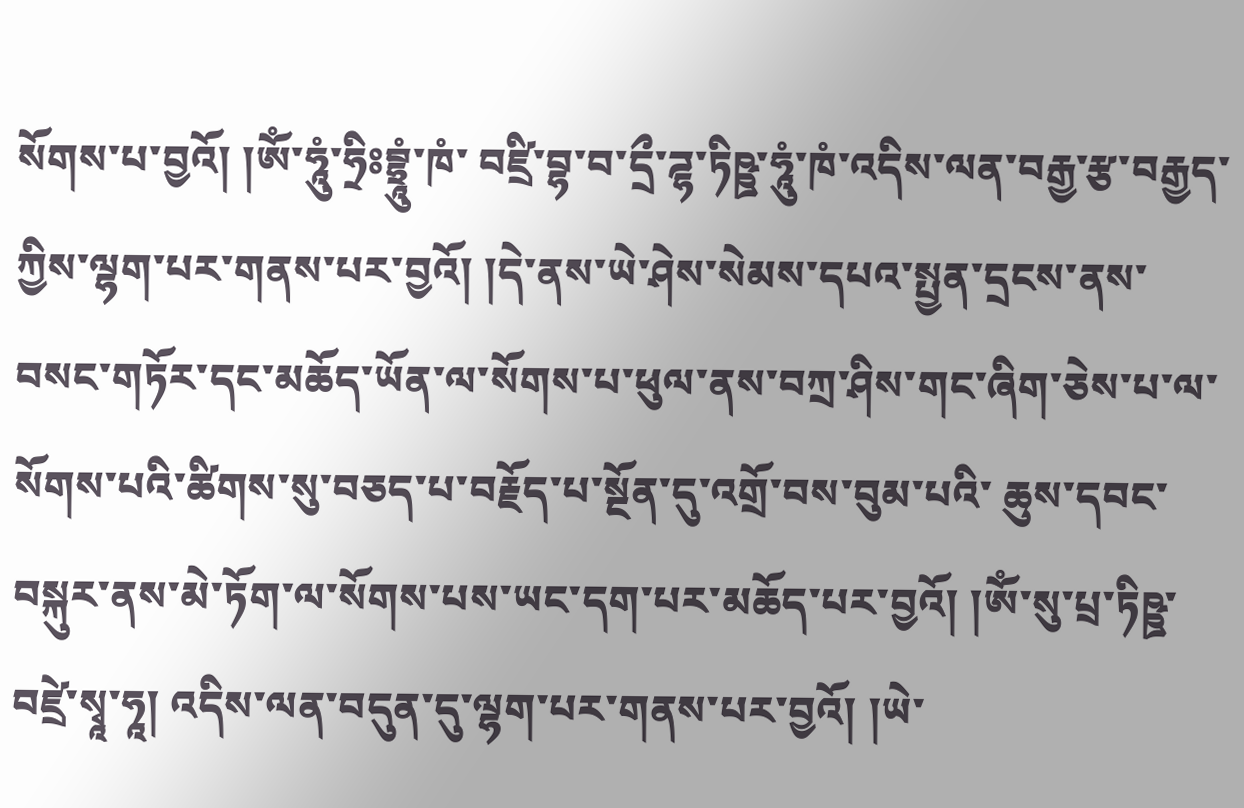སོགས་པ་བྱའོ། །ཨོཾ་ཧཱུཾ་ཧྲིཿབྷྲཱུཾ་ཁཾ་ བཛྲི་བྷ་བ་དྲྀ་ཌྷ་ཏིཥྛ་ཧཱུཾ་ཁཾ་འདིས་ལན་བརྒྱ་རྩ་བརྒྱད་ཀྱིས་ལྷག་པར་གནས་པར་བྱའོ། །དེ་ནས་ཡེ་ཤེས་སེམས་དཔའ་སྤྱན་དྲངས་ནས་བསང་གཏོར་དང་མཆོད་ཡོན་ལ་སོགས་པ་ཕུལ་ནས་བཀྲ་ཤིས་གང་ཞིག་ཅེས་པ་ལ་སོགས་པའི་ཚིགས་སུ་བཅད་པ་བརྗོད་པ་སྔོན་དུ་འགྲོ་བས་བུམ་པའི་ ཆུས་དབང་བསྐུར་ནས་མེ་ཏོག་ལ་སོགས་པས་ཡང་དག་པར་མཆོད་པར་བྱའོ། །ཨོཾ་སུ་པྲ་ཏིཥྛ་བཛྲེ་སྭཱ་ཧཱ། འདིས་ལན་བདུན་དུ་ལྷག་པར་གནས་པར་བྱའོ། །ཡེ་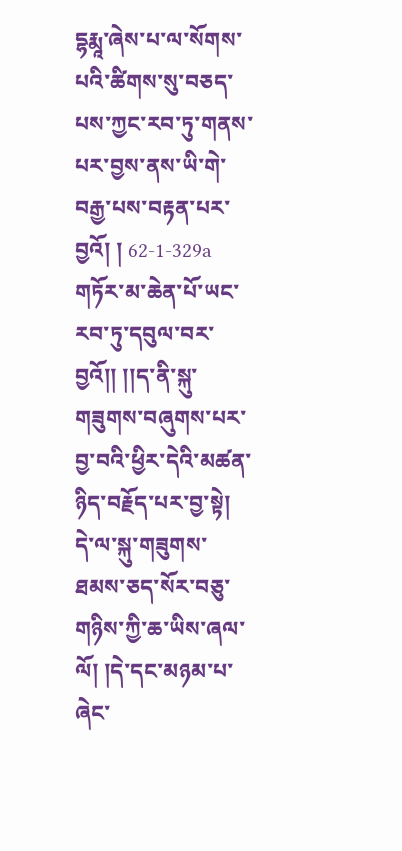དྷརྨཱ་ཞེས་པ་ལ་སོགས་པའི་ཚིགས་སུ་བཅད་པས་ཀྱང་རབ་ཏུ་གནས་པར་བྱས་ནས་ཡི་གེ་བརྒྱ་པས་བརྟན་པར་བྱའོ། ། 62-1-329a གཏོར་མ་ཆེན་པོ་ཡང་རབ་ཏུ་དབུལ་བར་བྱའོ།། །།ད་ནི་སྐུ་གཟུགས་བཞུགས་པར་བྱ་བའི་ཕྱིར་དེའི་མཚན་ཉིད་བརྗོད་པར་བྱ་སྟེ། དེ་ལ་སྐུ་གཟུགས་ཐམས་ཅད་སོར་བཅུ་གཉིས་ཀྱི་ཆ་ཡིས་ཞལ་ལོ། །དེ་དང་མཉམ་པ་ཞེང་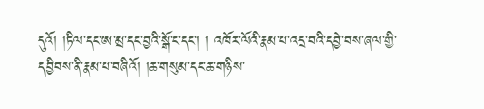དུའོ། །ཏིལ་དང་ཨ་མྲ་དང་བྱའི་སྒོ་ང་དང་། ། འཁོར་ལོའི་རྣམ་པ་འདྲ་བའི་དབྱེ་བས་ཞལ་གྱི་དབྱིབས་ནི་རྣམ་པ་བཞིའོ། །ཆ་གསུམ་དང་ཆ་གཉིས་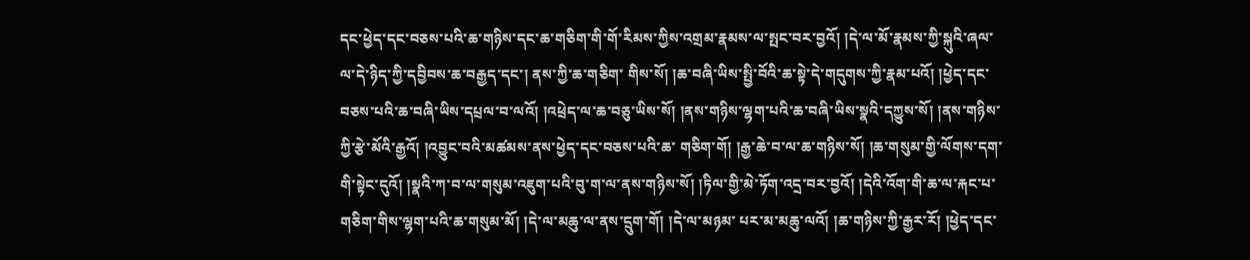དང་ཕྱེད་དང་བཅས་པའི་ཆ་གཉིས་དང་ཆ་གཅིག་གི་གོ་རིམས་ཀྱིས་འགྲམ་རྣམས་ལ་སྤང་བར་བྱའོ། །དེ་ལ་མོ་རྣམས་ཀྱི་སྐུའི་ཞལ་ལ་དེ་ཉིད་ཀྱི་དབྱིབས་ཆ་བརྒྱད་དང་། ནས་ཀྱི་ཆ་གཅིག་ གིས་སོ། །ཆ་བཞི་ཡིས་སྤྱི་བོའི་ཆ་སྟེ་དེ་གདུགས་ཀྱི་རྣམ་པའོ། །ཕྱེད་དང་བཅས་པའི་ཆ་བཞི་ཡིས་དཔྲལ་བ་ལའོ། །འཕྲེད་ལ་ཆ་བཅུ་ཡིས་སོ། །ནས་གཉིས་ལྷག་པའི་ཆ་བཞི་ཡིས་སྣའི་དཀྱུས་སོ། །ནས་གཉིས་ཀྱི་རྩེ་མོའི་རྒྱའོ། །འབྱུང་བའི་མཚམས་ནས་ཕྱེད་དང་བཅས་པའི་ཆ་ གཅིག་གོ། །རྒྱ་ཆེ་བ་ལ་ཆ་གཉིས་སོ། །ཆ་གསུམ་གྱི་ལོགས་དག་གི་སྟེང་དུའོ། །སྣའི་ཀ་བ་ལ་གསུམ་འཇུག་པའི་བུ་ག་ལ་ནས་གཉིས་སོ། །ཏིལ་གྱི་མེ་ཏོག་འདྲ་བར་བྱའོ། །དེའི་འོག་གི་ཆ་ལ་རྐང་པ་གཅིག་གིས་ལྷག་པའི་ཆ་གསུམ་མོ། །དེ་ལ་མཆུ་ལ་ནས་དྲུག་གོ། །དེ་ལ་མཉམ་ པར་མ་མཆུ་ལའོ། །ཆ་གཉིས་ཀྱི་རྒྱར་རོ། །ཕྱེད་དང་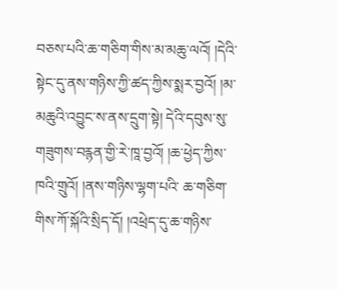བཅས་པའི་ཆ་གཅིག་གིས་མ་མཆུ་ལའོ། །དེའི་སྟེང་དུ་ནས་གཉིས་ཀྱི་ཚད་ཀྱིས་སྨར་བྱའོ། །མ་མཆུའི་འབྱུང་ས་ནས་དྲུག་སྟེ། དེའི་དབུས་སུ་གཟུགས་བརྙན་གྱི་རེ་ཁཱ་བྱའོ། །ཆ་ཕྱེད་ཀྱིས་ཁའི་གྲུའོ། །ནས་གཉིས་ལྷག་པའི་ ཆ་གཅིག་གིས་ཀོ་སྐོའི་སྲིད་དོ། །འཕྲེད་དུ་ཆ་གཉིས་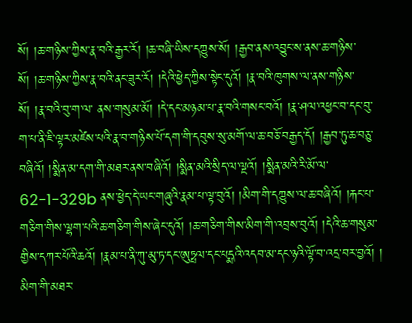སོ། །ཆ་གཉིས་ཀྱིས་རྣ་བའི་རྒྱར་རོ། །ཆ་བཞི་ཡིས་དཀྱུས་སོ། །རྒྱབ་ནས་འབྱུང་ས་ནས་ཆ་གཉིས་སོ། །ཆ་གཉིས་ཀྱིས་རྣ་བའི་ནང་ཟུར་རོ། །དེའི་ཕྱེད་ཀྱིས་སྟེང་དུའོ། །རྣ་བའི་ཁུགས་ལ་ནས་གཉིས་སོ། །རྣ་བའི་བུ་ག་ལ་ ནས་གསུམ་མོ། །དེ་དང་མཉམ་པ་རྣ་བའི་གསང་བའོ། །རྣ་ཤལ་འཕྱང་བ་དང་བུ་ག་པ་ནི་ཇི་ལྟར་མཛེས་པའི་རྣ་བ་གཉིས་པོ་དག་གི་དབུས་སུ་མགོ་ལ་ཆ་བཅོ་བརྒྱད་དོ། །རྒྱབ་ཏུ་ཆ་བཅུ་བཞིའོ། །སྨིན་མ་དག་གི་མཐར་ནས་བཞིའོ། །སྨིན་མའི་སྲིད་ལ་ལྔའོ། །སྨིན་མའི་རི་མོ་ལ་ 62-1-329b ནས་ཕྱེད་དེ་ཡང་གཞུའི་རྣམ་པ་ལྟ་བུའོ། །མིག་གི་དཀྱུས་ལ་ཆ་བཞིའོ། །རྐང་པ་གཅིག་གིས་ལྷག་པའི་ཆ་གཅིག་གིས་ཞེང་དུའོ། །ཆ་གཅིག་གིས་མིག་གི་འབྲས་བུའོ། །དེའི་ཆ་གསུམ་གྱིས་དཀར་པོའི་ཆའོ། །རྣམ་པ་ནི་ཀུ་མུ་ཏ་དང་ཨུཏྤལ་དང་པདྨའི་འདབ་མ་དང་ཉའི་ལྟོ་བ་འདྲ་བར་བྱའོ། ། མིག་གི་མཐར་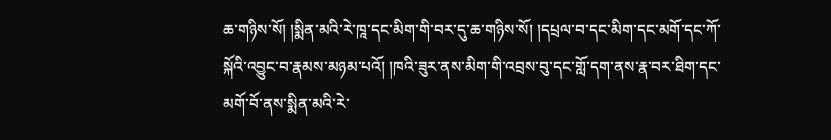ཆ་གཉིས་སོ། །སྨིན་མའི་རེ་ཁཱ་དང་མིག་གི་བར་དུ་ཆ་གཉིས་སོ། །དཔྲལ་བ་དང་མིག་དང་མགོ་དང་ཀོ་སྐོའི་འབྱུང་བ་རྣམས་མཉམ་པའོ། །ཁའི་ཟུར་ནས་མིག་གི་འབྲས་བུ་དང་གློ་དག་ནས་རྣ་བར་ཐིག་དང་མགོ་བོ་ནས་སྨིན་མའི་རེ་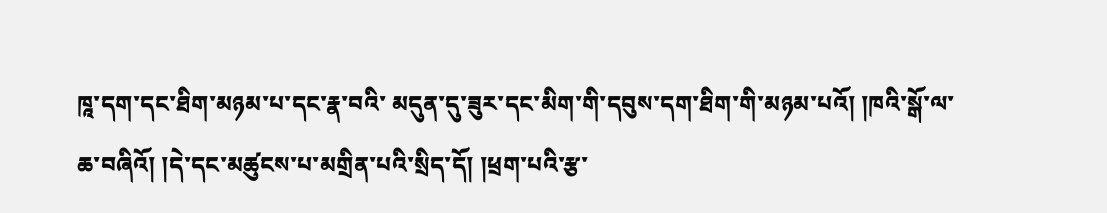ཁཱ་དག་དང་ཐིག་མཉམ་པ་དང་རྣ་བའི་ མདུན་དུ་ཟུར་དང་མིག་གི་དབུས་དག་ཐིག་གི་མཉམ་པའོ། །ཁའི་སྒོ་ལ་ཆ་བཞིའོ། །དེ་དང་མཚུངས་པ་མགྲིན་པའི་སྲིད་དོ། །ཕྲག་པའི་རྩ་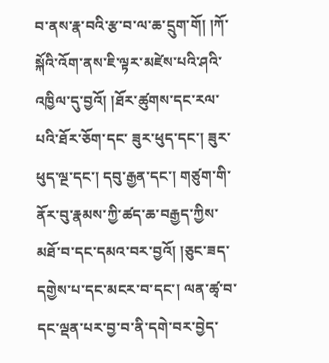བ་ནས་རྣ་བའི་རྩ་བ་ལ་ཆ་དྲུག་གོ། །ཀོ་སྐོའི་འོག་ནས་ཇི་ལྟར་མཛེས་པའི་ཤའི་འཁྱིལ་དུ་བྱའོ། །ཐོར་ཚུགས་དང་རལ་པའི་ཐོར་ཅོག་དང་ ཟུར་ཕུད་དང་། ཟུར་ཕུད་ལྔ་དང་། དབུ་རྒྱན་དང་། གཙུག་གི་ནོར་བུ་རྣམས་ཀྱི་ཚད་ཆ་བརྒྱད་ཀྱིས་མཐོ་བ་དང་དམའ་བར་བྱའོ། །ཅུང་ཟད་དགྱེས་པ་དང་མངར་བ་དང་། ལན་ཚྭ་བ་དང་ལྡན་པར་བྱ་བ་ནི་དགེ་བར་བྱེད་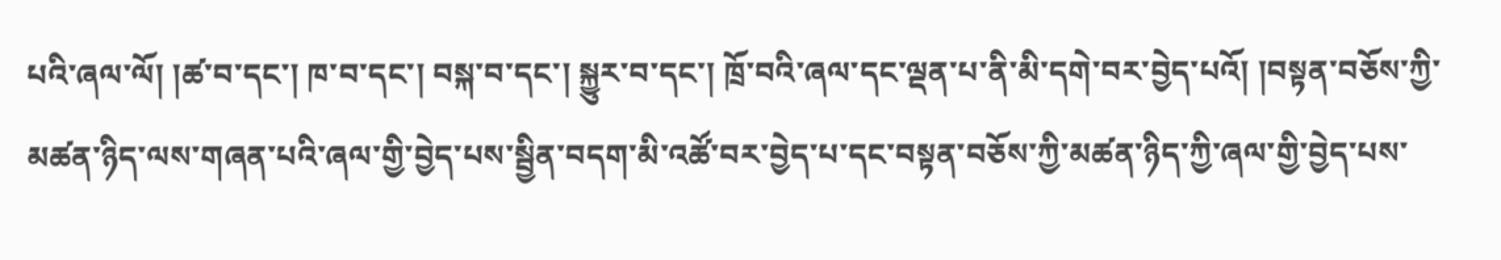པའི་ཞལ་ལོ། །ཚ་བ་དང་། ཁ་བ་དང་། བསྐ་བ་དང་། སྐྱུར་བ་དང་། ཁྲོ་བའི་ཞལ་དང་ལྡན་པ་ནི་མི་དགེ་བར་བྱེད་པའོ། །བསྟན་བཅོས་ཀྱི་མཚན་ཉིད་ལས་གཞན་པའི་ཞལ་གྱི་བྱེད་པས་སྦྱིན་བདག་མི་འཚོ་བར་བྱེད་པ་དང་བསྟན་བཅོས་ཀྱི་མཚན་ཉིད་ཀྱི་ཞལ་གྱི་བྱེད་པས་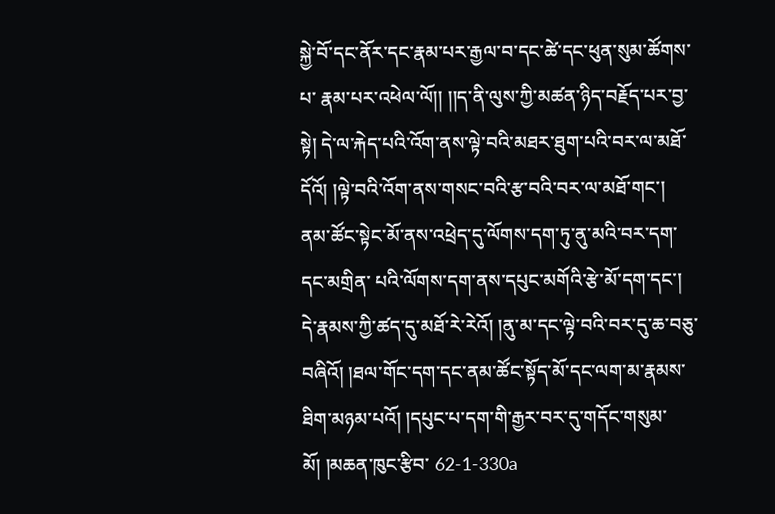སྐྱེ་བོ་དང་ནོར་དང་རྣམ་པར་རྒྱལ་བ་དང་ཚེ་དང་ཕུན་སུམ་ཚོགས་པ་ རྣམ་པར་འཕེལ་ལོ།། །།ད་ནི་ལུས་ཀྱི་མཚན་ཉིད་བརྗོད་པར་བྱ་སྟེ། དེ་ལ་རྐེད་པའི་འོག་ནས་ལྟེ་བའི་མཐར་ཐུག་པའི་བར་ལ་མཐོ་དོའོ། །ལྟེ་བའི་འོག་ནས་གསང་བའི་རྩ་བའི་བར་ལ་མཐོ་གང་། ནམ་ཚོང་སྟེང་མོ་ནས་འཕྲེད་དུ་ལོགས་དག་ཏུ་ནུ་མའི་བར་དག་དང་མགྲིན་ པའི་ལོགས་དག་ནས་དཔུང་མགོའི་རྩེ་མོ་དག་དང་། དེ་རྣམས་ཀྱི་ཚད་དུ་མཐོ་རེ་རེའོ། །ནུ་མ་དང་ལྟེ་བའི་བར་དུ་ཆ་བཅུ་བཞིའོ། །ཐལ་གོང་དག་དང་ནམ་ཚོང་སྟོད་མོ་དང་ལག་མ་རྣམས་ཐིག་མཉམ་པའོ། །དཔུང་པ་དག་གི་རྒྱར་བར་དུ་གདོང་གསུམ་མོ། །མཆན་ཁུང་རྩིབ་ 62-1-330a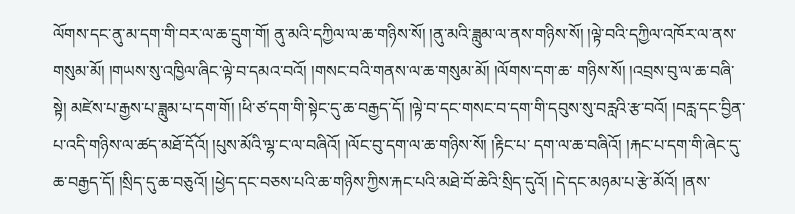ལོགས་དང་ནུ་མ་དག་གི་བར་ལ་ཆ་དྲུག་གོ། ནུ་མའི་དཀྱིལ་ལ་ཆ་གཉིས་སོ། །ནུ་མའི་ཟླུམ་ལ་ནས་གཉིས་སོ། །ལྟེ་བའི་དཀྱིལ་འཁོར་ལ་ནས་གསུམ་མོ། །གཡས་སུ་འཁྱིལ་ཞིང་ལྟེ་བ་དམའ་བའོ། །གསང་བའི་གནས་ལ་ཆ་གསུམ་མོ། །ལོགས་དག་ཆ་ གཉིས་སོ། །འབྲས་བུ་ལ་ཆ་བཞི་སྟེ། མཛེས་པ་རྒྱས་པ་ཟླུམ་པ་དག་གོ། །ཕི་ཙ་དག་གི་སྟེང་དུ་ཆ་བརྒྱད་དོ། །ལྟེ་བ་དང་གསང་བ་དག་གི་དབུས་སུ་བརླའི་རྩ་བའོ། །བརླ་དང་བྱིན་པ་འདི་གཉིས་ལ་ཚད་མཐོ་དོའོ། །པུས་མོའི་ལྷ་ང་ལ་བཞིའོ། །ལོང་བུ་དག་ལ་ཆ་གཉིས་སོ། །རྟིང་པ་ དག་ལ་ཆ་བཞིའོ། །རྐང་པ་དག་གི་ཞེང་དུ་ཆ་བརྒྱད་དོ། །སྲིད་དུ་ཆ་བཅུའོ། །ཕྱེད་དང་བཅས་པའི་ཆ་གཉིས་ཀྱིས་རྐང་པའི་མཐེ་བོ་ཆེའི་སྲིད་དུའོ། །དེ་དང་མཉམ་པ་རྩེ་མོའོ། །ནས་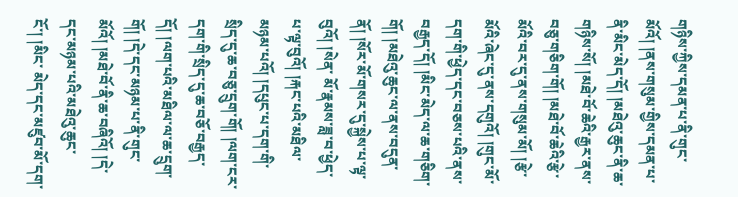གཉིས་ཀྱིས་དམན་པ་ནི་གུང་མོའོ། །ནས་གསུམ་གྱིས་དམན་པ་ནི་མིང་མེད་དོ། །མཐེའུ་ཆུང་ནི་ཆ་ གཉིས་སོ། །མཐེ་བོ་ཆེའི་རྒྱར་ནས་བཅུ་གཅིག་གོ། །མཐེ་བོ་ཆེའི་རྩེ་མོའི་བར་དུ་ནས་གསུམ་མོ། །རྩེ་མོའི་ཞེང་དུ་ནས་དགུའོ། །གུང་མོ་དག་གི་ཕྱེད་དང་བཅས་པའི་ནས་བརྒྱད་དོ། །མིང་མེད་ལ་ཆ་གཅིག་གོ། །མཐེའུ་ཆུང་ལ་ནས་བདུན་ནོ། །སོར་མོ་གསར་དུ་སྐྱེས་པ་ལྟ་བུའོ། །སེན་ མོ་རྣམས་ཟླ་བ་ཕྱེད་པ་ལྟ་བུའོ། །རྐང་པའི་མཐིལ་མཉམ་པའོ། །དཔུང་པ་དག་གི་སྲིད་དུ་ཆ་བཅུ་དྲུག་གོ། །ལག་ངར་དག་གི་སྲིད་དུ་ཆ་བཅོ་བརྒྱད་དོ། །ལག་པའི་མཐིལ་ལ་ཆ་དྲུག་གོ། །དེ་དང་མཉམ་པ་ནི་གུང་མོའོ། །མཐེ་བོ་ནི་ཆ་བཞིའོ། །དེ་དང་མཉམ་པའི་མཐེའུ་ཆུང་ངོ་། །མིང་ མེད་དང་མཛུབ་མོ་དག་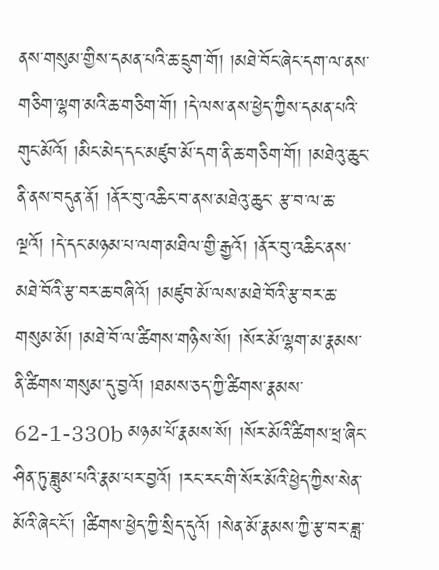ནས་གསུམ་གྱིས་དམན་པའི་ཆ་དྲུག་གོ། །མཐེ་བོང་ཞེང་དག་ལ་ནས་གཅིག་ལྷག་མའི་ཆ་གཅིག་གོ། །དེ་ལས་ནས་ཕྱེད་ཀྱིས་དམན་པའི་གུང་མོའོ། །མིང་མེད་དང་མཛུབ་མོ་དག་ནི་ཆ་གཅིག་གོ། །མཐེའུ་ཆུང་ནི་ནས་བདུན་ནོ། །ནོར་བུ་འཆིང་བ་ནས་མཐེའུ་ཆུང་ རྩ་བ་ལ་ཆ་ལྔའོ། །དེ་དང་མཉམ་པ་ལག་མཐིལ་གྱི་རྒྱའོ། །ནོར་བུ་འཆིང་ནས་མཐེ་བོའི་རྩ་བར་ཆ་བཞིའོ། །མཛུབ་མོ་ལས་མཐེ་བོའི་རྩ་བར་ཆ་གསུམ་མོ། །མཐེ་བོ་ལ་ཚིགས་གཉིས་སོ། །སོར་མོ་ལྷག་མ་རྣམས་ནི་ཚིགས་གསུམ་དུ་བྱའོ། །ཐམས་ཅད་ཀྱི་ཚིགས་རྣམས་ 62-1-330b མཉམ་པོ་རྣམས་སོ། །སོར་མོའི་ཚིགས་ཕྲ་ཞིང་ཤིན་ཏུ་ཟླུམ་པའི་རྣམ་པར་བྱའོ། །རང་རང་གི་སོར་མོའི་ཕྱེད་ཀྱིས་སེན་མོའི་ཞེང་ངོ་། །ཚིགས་ཕྱེད་ཀྱི་སྲིད་དུའོ། །སེན་མོ་རྣམས་ཀྱི་རྩ་བར་ཟླ་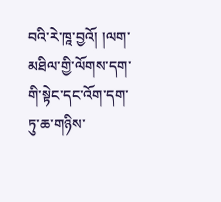བའི་རེ་ཁཱ་བྱའོ། །ལག་མཐིལ་གྱི་ལོགས་དག་གི་སྟེང་དང་འོག་དག་ཏུ་ཆ་གཉིས་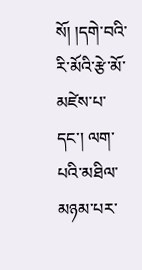སོ། །དགེ་བའི་ རི་མོའི་རྩེ་མོ་མཛེས་པ་དང་། ལག་པའི་མཐིལ་མཉམ་པར་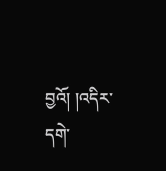བྱའོ། །འདིར་དགེ་